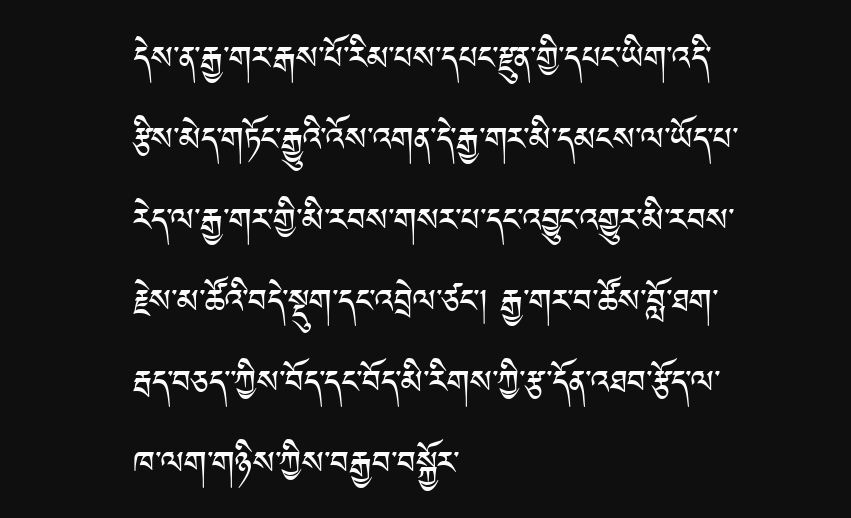དེས་ན་རྒྱ་གར་རྒས་པོ་རིམ་པས་དཔང་རྫུན་གྱི་དཔང་ཡིག་འདི་རྩིས་མེད་གཏོང་རྒྱུའི་འོས་འགན་དེ་རྒྱ་གར་མི་དམངས་ལ་ཡོད་པ་རེད་ལ་རྒྱ་གར་གྱི་མི་རབས་གསར་པ་དང་འབྱུང་འགྱུར་མི་རབས་རྗེས་མ་ཚོའི་བདེ་སྡུག་དང་འབྲེལ་ཙང་། རྒྱ་གར་བ་ཚོས་བློ་ཐག་རྦད་བཅད་་ཀྱིས་བོད་དང་བོད་མི་རིགས་ཀྱི་རྩ་དོན་འཐབ་རྩོད་ལ་ཁ་ལག་གཉིས་ཀྱིས་བརྒྱབ་བསྐྱོར་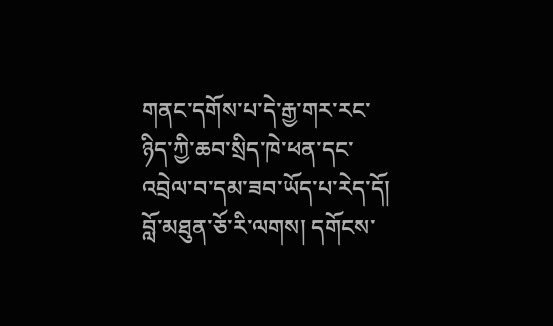གནང་དགོས་པ་དེ་རྒྱ་གར་རང་ཉིད་ཀྱི་ཆབ་སྲིད་ཁེ་ཕན་དང་འབྲེལ་བ་དམ་ཟབ་ཡོད་པ་རེད་དོ།
བློ་མཐུན་ཅོ་རི་ལགས། དགོངས་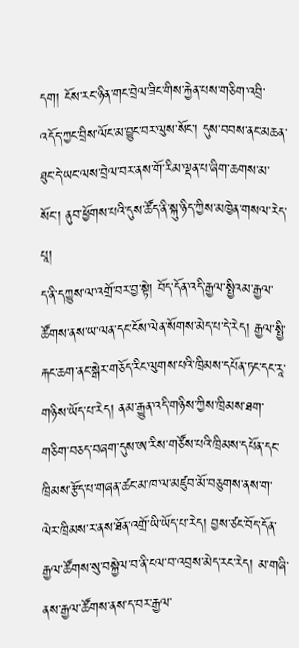དག། ངོས་རང་ཉིན་གང་བྲེལ་ཟིང་གིས་རྐྱེན་པས་གཅིག་འབྲི་འདོད་ཀྱང་བྲིས་ལོང་མ་བྱུང་བར་ལུས་སོང་། དུས་བབས་ནང་མཆན་ཐུང་དེ་ཡང་ལས་བྲེལ་བར་ནས་གོ་རིམ་ལྡན་པ་ཞིག་ཆགས་མ་སོང་། ནུབ་ཕྱོགས་པའི་དུས་ཚོད་ནི་སྐུ་ཉིད་ཀྱིས་མཁྱེན་གསལ་རེད་པཱ།
ད་ནི་དཀྱུས་ལ་འགྲོ་བར་བྱ་སྟེ། བོད་དོན་འདི་རྒྱལ་སྤྱིའམ་རྒྱལ་ཚོགས་ནས་ཡ་ལན་དང་ངོས་ལེན་སོགས་མེད་པ་དེ་རེད། རྒྱལ་སྤྱི་རྐང་ཆག་ནང་སྒེར་གཅོད་རིང་ལུགས་པའི་ཁྲིམས་དཔོན་ཏང་དང་རཱ་གཉིས་ཡོད་པ་རེད། ནམ་རྒྱུན་འདི་གཉིས་ཀྱིས་ཁྲིམས་ཐག་གཅིག་བཅད་བཞག་དུས་ཨ་རིས་གཙོས་པའི་ཁྲིམས་དཔོན་དང་ཁྲིམས་རྩོད་པ་གཞན་ཚང་མ་ཁ་ལ་མཛུབ་མོ་བཅུགས་ནས་ག་ལེར་ཁྲིམས་ར་ནས་ཐོན་འགྲོ་ཡི་ཡོད་པ་རེད། བྱས་ཙང་བོད་དོན་རྒྱལ་ཚོགས་སུ་བསྐྱེལ་བ་ནི་ངལ་བ་འབྲས་མེད་རང་རེད། མ་གཞི་ནས་རྒྱལ་ཚོགས་ནས་ད་བར་རྒྱལ་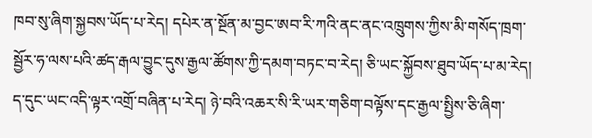ཁབ་སུ་ཞིག་སྐྱབས་ཡོད་པ་རེད། དཔེར་ན་སྔོན་མ་བྱང་ཨབ་རི་ཀའི་ནང་ནང་འཁྲུགས་ཀྱིས་མི་གསོད་ཁྲག་སྦྱོར་ཧ་ལས་པའི་ཚད་རྒལ་བྱུང་དུས་རྒྱལ་ཚོགས་ཀྱི་དམག་བཏང་བ་རེད། ཅི་ཡང་སྐྱོབས་ཐུབ་ཡོད་པ་མ་རེད། ད་དུང་ཡང་འདི་ལྟར་འགྲོ་བཞིན་པ་རེད། ཉེ་བའི་འཆར་སི་རི་ཡར་གཅིག་བལྟོས་དང་རྒྱལ་སྤྱིས་ཅི་ཞིག་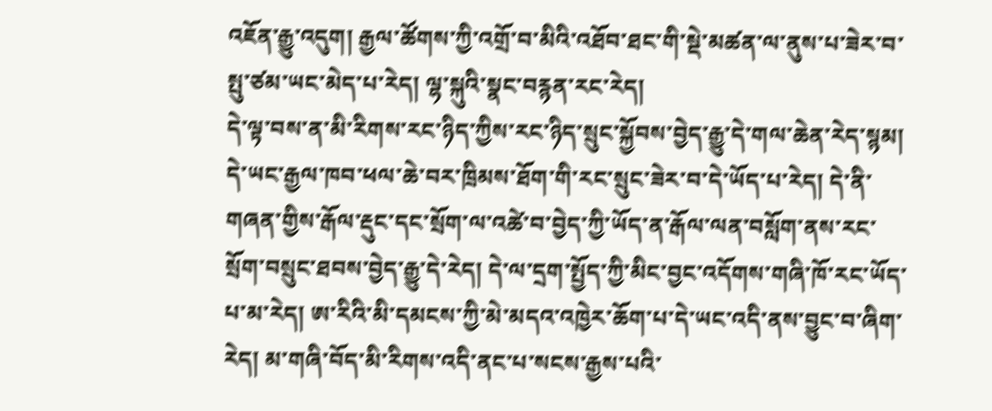འཇོན་རྒྱུ་འདུག། རྒྱལ་ཚོགས་ཀྱི་འགྲོ་བ་མིའི་འཐོབ་ཐང་གི་སྡེ་མཚན་ལ་ནུས་པ་ཟེར་བ་སྤུ་ཙམ་ཡང་མེད་པ་རེད། ལྷ་སྐུའི་སྣང་བརྙན་རང་རེད།
དེ་ལྟ་བས་ན་མི་རིགས་རང་ཉིད་ཀྱིས་རང་ཉིད་སྲུང་སྐྱོབས་བྱེད་རྒྱུ་དེ་གལ་ཆེན་རེད་སྙམ། དེ་ཡང་རྒྱལ་ཁབ་ཕལ་ཆེ་བར་ཁྲིམས་ཐོག་གི་རང་སྲུང་ཟེར་བ་དེ་ཡོད་པ་རེད། དེ་ནི་གཞན་གྱིས་རྒོལ་རྡུང་དང་སྲོག་ལ་འཚེ་བ་བྱེད་ཀྱི་ཡོད་ན་རྒོལ་ལན་བསློག་ནས་རང་སྲོག་བསྲུང་ཐབས་བྱེད་རྒྱུ་དེ་རེད། དེ་ལ་དྲག་སྤྱོད་ཀྱི་མིང་བྱང་འདོགས་གཞི་ཁོ་རང་ཡོད་པ་མ་རེད། ཨ་རིའི་མི་དམངས་ཀྱི་མེ་མདའ་འཁྱེར་ཆོག་པ་དེ་ཡང་འདི་ནས་བྱུང་བ་ཞིག་རེད། མ་གཞི་བོད་མི་རིགས་འདི་ནང་པ་སངས་རྒྱས་པའི་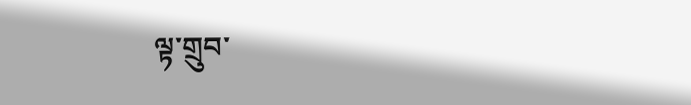ལྟ་གྲུབ་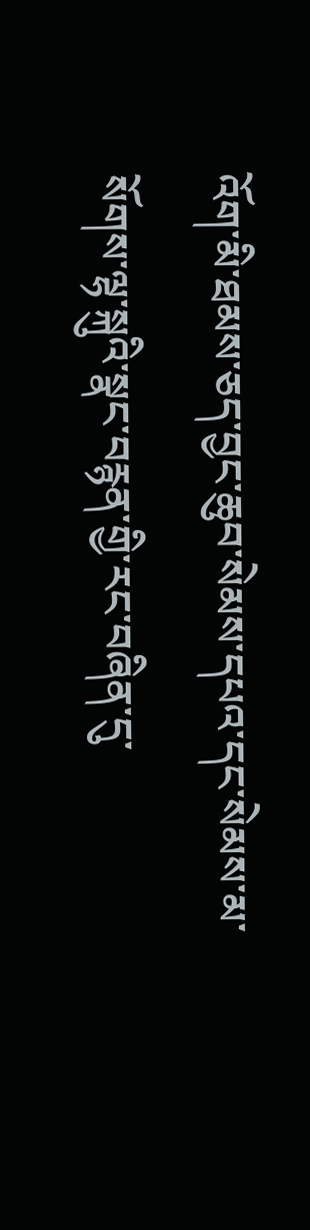འོག་མི་ཐམས་ཅད་བྱང་ཆུབ་སེམས་དཔའ་དང་སེམས་མ་སོགས་ལྷ་སྐུའི་སྣང་བརྙན་གྱི་རང་བཞིན་དུ་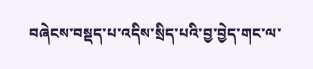བཞེངས་བསྡད་པ་འདིས་སྲིད་པའི་བྱ་བྱེད་གང་ལ་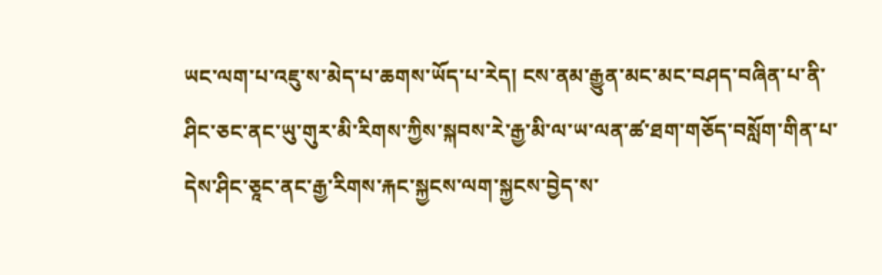ཡང་ལག་པ་འཇུ་ས་མེད་པ་ཆགས་ཡོད་པ་རེད། ངས་ནམ་རྒྱུན་མང་མང་བཤད་བཞིན་པ་ནི་ཤིང་ཅང་ནང་ཡུ་གུར་མི་རིགས་ཀྱིས་སྐབས་རེ་རྒྱ་མི་ལ་ཡ་ལན་ཚ་ཐག་གཅོད་བསློག་གིན་པ་དེས་ཤིང་ཅཱང་ནང་རྒྱ་རིགས་རྐང་སྐྱངས་ལག་སྐྱངས་བྱེད་ས་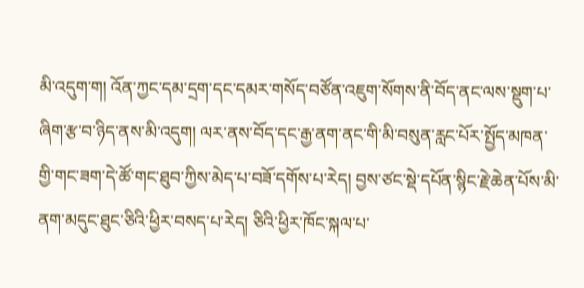མི་འདུག་ག། འོན་ཀྱང་དམ་དྲག་དང་དམར་གསོད་བཙོན་འཇུག་སོགས་ནི་བོད་ནང་ལས་སྡུག་པ་ཞིག་རྩ་བ་ཉིད་ནས་མི་འདུག། ལར་ནས་བོད་དང་རྒྱ་ནག་ནང་གི་མི་བསུན་རླང་པོར་སྤྱོད་མཁན་གྱི་གང་ཟག་དེ་ཚོ་གང་ཐུབ་ཀྱིས་མེད་པ་བཟོ་དགོས་པ་རེད། བྱས་ཙང་སྡེ་དཔོན་སྙིང་རྗེ་ཆེན་པོས་མི་ནག་མདུང་ཐུང་ཅིའི་ཕྱིར་བསད་པ་རེད། ཅིའི་ཕྱིར་ཁོང་སྐལ་པ་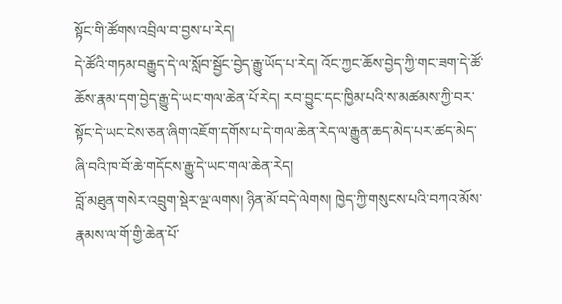སྟོང་གི་ཚོགས་འབྲིལ་བ་བྱས་པ་རེད།
དེ་ཚོའི་གཏམ་བརྒྱུད་དེ་ལ་སློབ་སྦྱོང་བྱེད་རྒྱུ་ཡོད་པ་རེད། འོང་ཀྱང་ཆོས་བྱེད་ཀྱི་གང་ཟག་དེ་ཚོ་ཆོས་རྣམ་དག་བྱེད་རྒྱུ་དེ་ཡང་གལ་ཆེན་པོ་རེད། རབ་བྱུང་དང་ཁྱིམ་པའི་ས་མཚམས་ཀྱི་བར་སྟོང་དེ་ཡང་ངེས་ཅན་ཞིག་འཇོག་དགོས་པ་དེ་གལ་ཆེན་རེད་ལ་རྒྱུན་ཆད་མེད་པར་ཚད་མེད་ཞི་བའི་ཁ་བོ་ཆེ་གདོངས་རྒྱུ་དེ་ཡང་གལ་ཆེན་རེད།
བློ་མཐུན་གསེར་འབྲུག་སྡེར་ལྔ་ལགས། ཉིན་མོ་བདེ་ལེགས། ཁྱེད་ཀྱི་གསུངས་པའི་བཀའ་མོས་རྣམས་ལ་གོ་གྱི་ཆེན་པོ་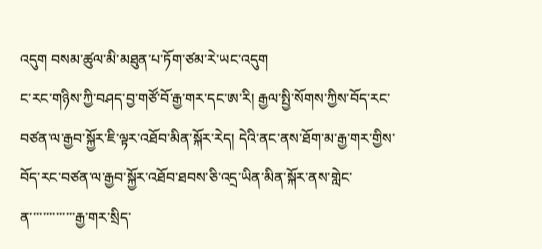འདུག བསམ་ཚུལ་མི་མཐུན་པ་ཏོག་ཙམ་རེ་ཡང་འདུག
ང་རང་གཉིས་ཀྱི་བཤད་བྱ་གཙོ་བོ་རྒྱ་གར་དང་ཨ་རི། རྒྱལ་སྤྱི་སོགས་ཀྱིས་བོད་རང་བཙན་ལ་རྒྱབ་སྐྱོར་ཇི་ལྟར་འཐོབ་མིན་སྐོར་རེད། དེའི་ནང་ནས་ཐོག་མ་རྒྱ་གར་གྱིས་བོད་རང་བཙན་ལ་རྒྱབ་སྐྱོར་འཐོབ་ཐབས་ཅི་འདྲ་ཡིན་མིན་སྐོར་ནས་གླེང་ན་་་་་་་་་་་་་་རྒྱ་གར་སྲིད་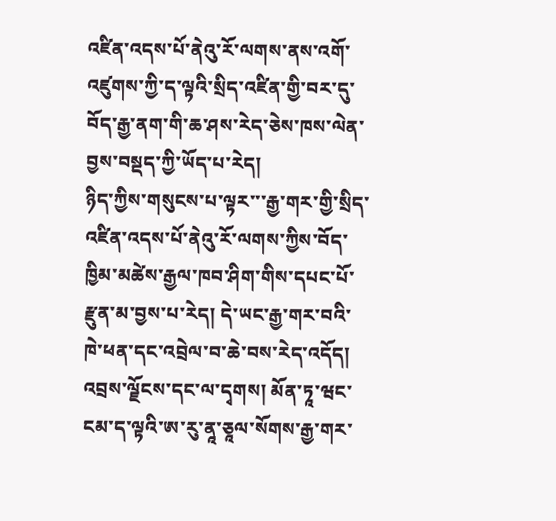འཛིན་འདས་པོ་ནེའུ་རོ་ལགས་ནས་འགོ་འཛུགས་ཀྱི་ད་ལྟའི་སྲིད་འཛིན་གྱི་བར་དུ་བོད་རྒྱ་ནག་གི་ཆ་ཤས་རེད་ཅེས་ཁས་ལེན་བྱས་བསྡད་ཀྱི་ཡོད་པ་རེད།
ཉིད་ཀྱིས་གསུངས་པ་ལྟར་་་རྒྱ་གར་གྱི་སྲིད་འཛིན་འདས་པོ་ནེའུ་རོ་ལགས་ཀྱིས་བོད་ཁྱིམ་མཚེས་རྒྱལ་ཁབ་ཤིག་གིས་དཔང་པོ་རྫུན་མ་བྱས་པ་རེད། དེ་ཡང་རྒྱ་གར་བའི་ཁེ་ཕན་དང་འབྲེལ་བ་ཆེ་བས་རེད་འདོད། འབྲས་ལྗོངས་དང་ལ་དྭགས། མོན་ཏཱ་ཝང་ངམ་ད་ལྟའི་ཨ་རུ་ནཱ་ཅཱལ་སོགས་རྒྱ་གར་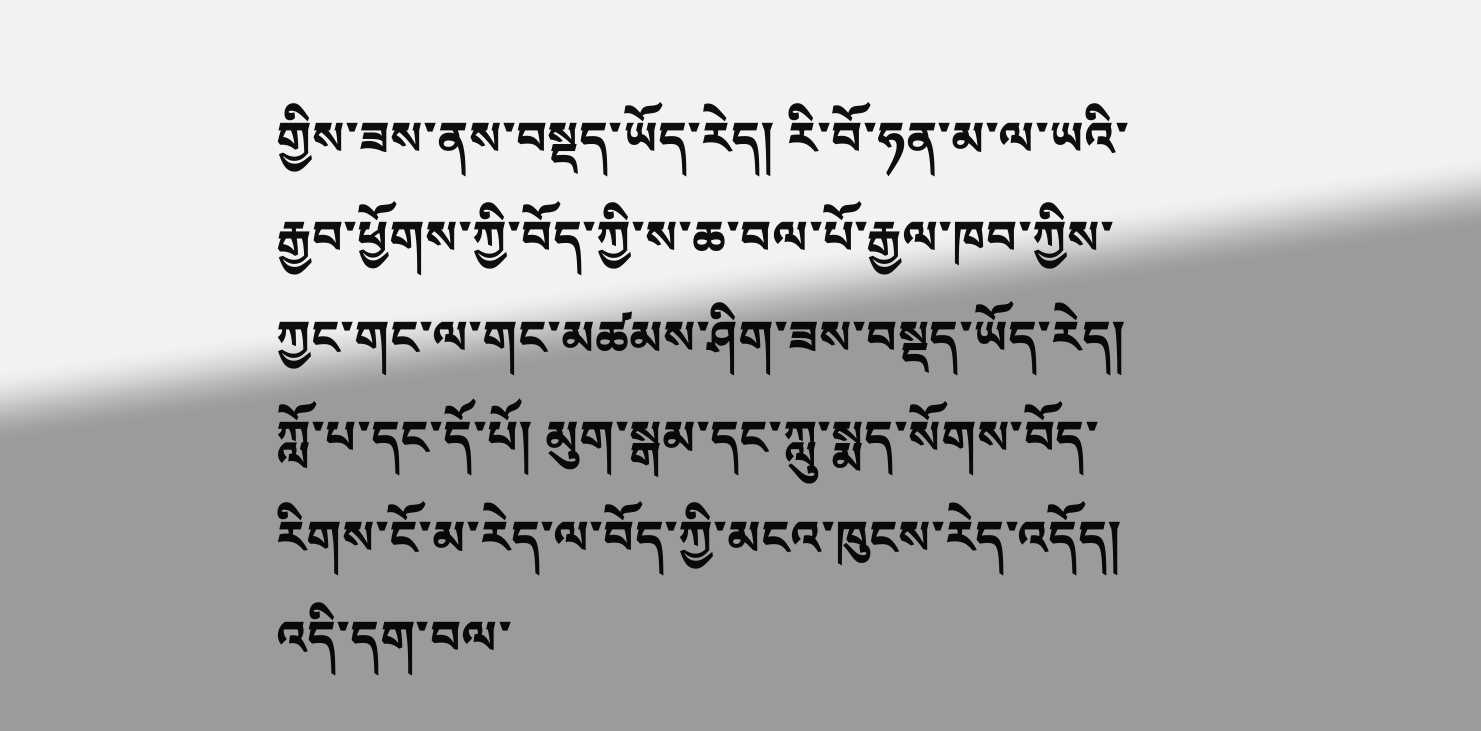གྱིས་ཟས་ནས་བསྡད་ཡོད་རེད། རི་བོ་ཧན་མ་ལ་ཡའི་རྒྱབ་ཕྱོགས་ཀྱི་བོད་ཀྱི་ས་ཆ་བལ་པོ་རྒྱལ་ཁབ་ཀྱིས་ཀྱང་གང་ལ་གང་མཚམས་ཤིག་ཟས་བསྡད་ཡོད་རེད།
ཀློ་པ་དང་དོ་པོ། མུག་སྒམ་དང་ཀླུ་སྨད་སོགས་བོད་རིགས་ངོ་མ་རེད་ལ་བོད་ཀྱི་མངའ་ཁུངས་རེད་འདོད། འདི་དག་བལ་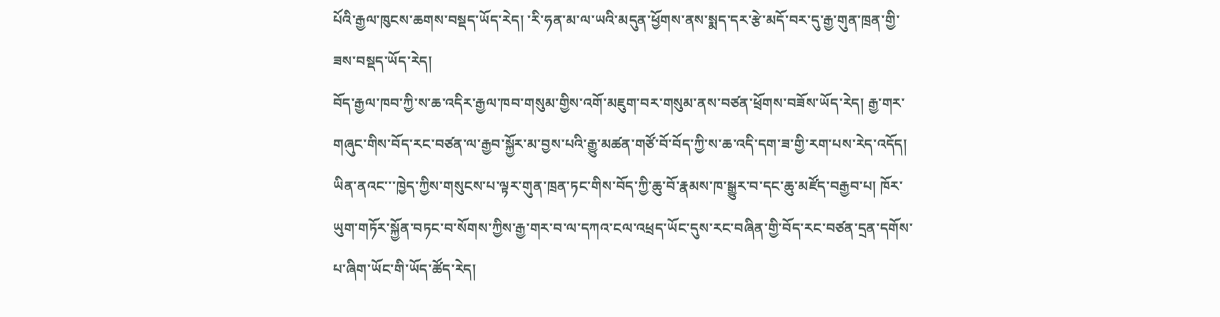པོའི་རྒྱལ་ཁུངས་ཆགས་བསྡད་ཡོད་རེད། ་རི་ཧན་མ་ལ་ཡའི་མདུན་ཕྱོགས་ནས་སྨད་དར་རྩེ་མདོ་བར་དུ་རྒྱ་གུན་ཁྲན་གྱི་ཟས་བསྡད་ཡོད་རེད།
བོད་རྒྱལ་ཁབ་ཀྱི་ས་ཆ་འདིར་རྒྱལ་ཁབ་གསུམ་གྱིས་འགོ་མཇུག་བར་གསུམ་ནས་བཙན་ཕྲོགས་བཟོས་ཡོད་རེད། རྒྱ་གར་གཞུང་གིས་བོད་རང་བཙན་ལ་རྒྱབ་སྐྱོར་མ་བྱས་པའི་རྒྱུ་མཚན་གཙོ་བོ་བོད་ཀྱི་ས་ཆ་འདི་དག་ཟ་གྱི་རག་པས་རེད་འདོད། ཡིན་ནའང་་་ཁྱེད་ཀྱིས་གསུངས་པ་ལྟར་གུན་ཁྲན་ཏང་གིས་བོད་ཀྱི་ཆུ་བོ་རྣམས་ཁ་སྒྱུར་བ་དང་ཆུ་མཛོད་བརྒྱབ་པ། ཁོར་ཡུག་གཏོར་སྐྱོན་བཏང་བ་སོགས་ཀྱིས་རྒྱ་གར་བ་ལ་དཀའ་ངལ་འཕྲད་ཡོང་དུས་རང་བཞིན་གྱི་བོད་རང་བཙན་དྲན་དགོས་པ་ཞིག་ཡོང་གི་ཡོད་ཚོད་རེད།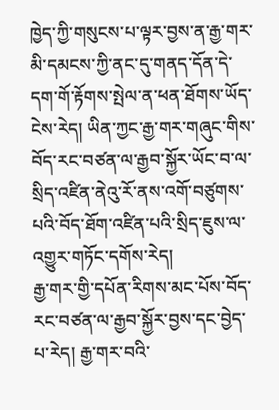ཁྱེད་ཀྱི་གསུངས་པ་ལྟར་བྱས་ན་རྒྱ་གར་མི་དམངས་ཀྱི་ནང་དུ་གནད་དོན་དེ་དག་གོ་རྟོགས་སྤེལ་ན་ཕན་ཐོགས་ཡོད་ངེས་རེད། ཡིན་ཀྱང་རྒྱ་གར་གཞུང་གིས་བོད་རང་བཙན་ལ་རྒྱབ་སྐྱོར་ཡོང་བ་ལ་སྲིད་འཛིན་ནེའུ་རོ་ནས་འགོ་བཙུགས་པའི་བོད་ཐོག་འཛིན་པའི་སྲིད་ཇུས་ལ་འགྱུར་གཏོང་དགོས་རེད།
རྒྱ་གར་གྱི་དཔོན་རིགས་མང་པོས་བོད་རང་བཙན་ལ་རྒྱབ་སྐྱོར་བྱས་དང་བྱེད་པ་རེད། རྒྱ་གར་བའི་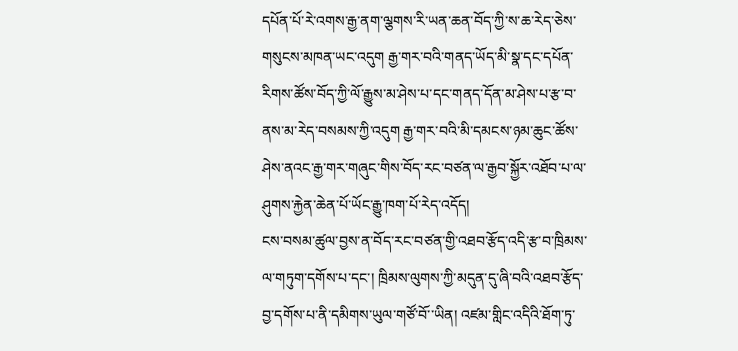དཔོན་པོ་རེ་འགས་རྒྱ་ནག་ལྕགས་རི་ཡན་ཆན་བོད་ཀྱི་ས་ཆ་རེད་ཅེས་གསུངས་མཁན་ཡང་འདུག རྒྱ་གར་བའི་གནད་ཡོད་མི་སྣ་དང་དཔོན་རིགས་ཚོས་བོད་ཀྱི་ལོ་རྒྱུས་མ་ཤེས་པ་དང་གནད་དོན་མ་ཤེས་པ་རྩ་བ་ནས་མ་རེད་བསམས་ཀྱི་འདུག རྒྱ་གར་བའི་མི་དམངས་ཉམ་ཆུང་ཚོས་ཤེས་ནའང་རྒྱ་གར་གཞུང་གིས་བོད་རང་བཙན་ལ་རྒྱབ་སྐྱོར་འཐོབ་པ་ལ་ཤུགས་རྐྱེན་ཆེན་པོ་ཡོང་རྒྱུ་ཁག་པོ་རེད་འདོད།
ངས་བསམ་ཚུལ་བྱས་ན་བོད་རང་བཙན་གྱི་འཐབ་རྩོད་འདི་རྩ་བ་ཁྲིམས་ལ་གཏུག་དགོས་པ་དང་། ཁྲིམས་ལུགས་ཀྱི་མདུན་དུ་ཞི་བའི་འཐབ་རྩོད་བྱ་དགོས་པ་ནི་དམིགས་ཡུལ་གཙོ་བོ་་ཡིན། འཛམ་གླིང་འདིའི་ཐོག་ཏུ་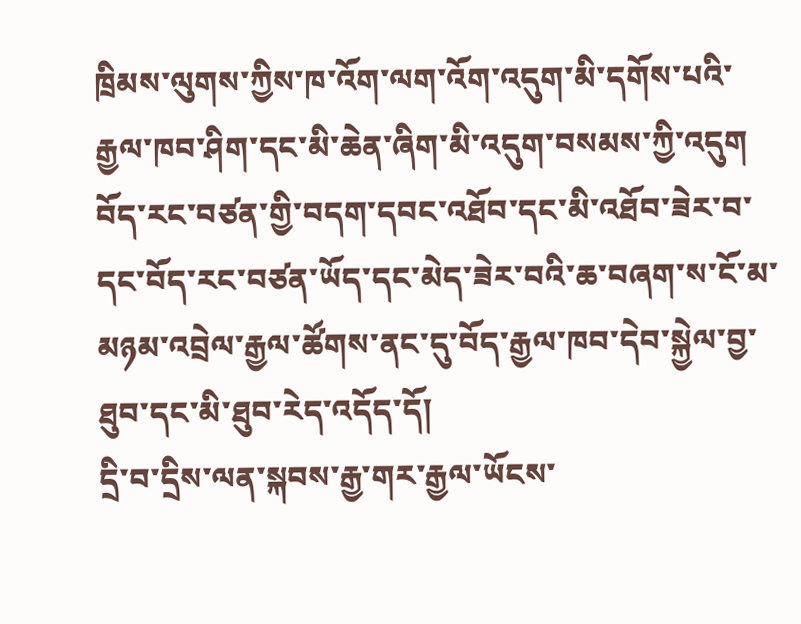ཁྲིམས་ལུགས་ཀྱིས་ཁ་འོག་ལག་འོག་འདུག་མི་དགོས་པའི་རྒྱལ་ཁབ་ཤིག་དང་མི་ཆེན་ཞིག་མི་འདུག་བསམས་ཀྱི་འདུག བོད་རང་བཙན་གྱི་བདག་དབང་འཐོབ་དང་མི་འཐོབ་ཟེར་བ་དང་བོད་རང་བཙན་ཡོད་དང་མེད་ཟེར་བའི་ཆ་བཞག་ས་ངོ་མ་མཉམ་འབྲེལ་རྒྱལ་ཚོགས་ནང་དུ་བོད་རྒྱལ་ཁབ་དེབ་སྐྱེལ་བྱ་ཐུབ་དང་མི་ཐུབ་རེད་འདོད་དོ།
དྲི་བ་དྲིས་ལན་སྐབས་རྒྱ་གར་རྒྱལ་ཡོངས་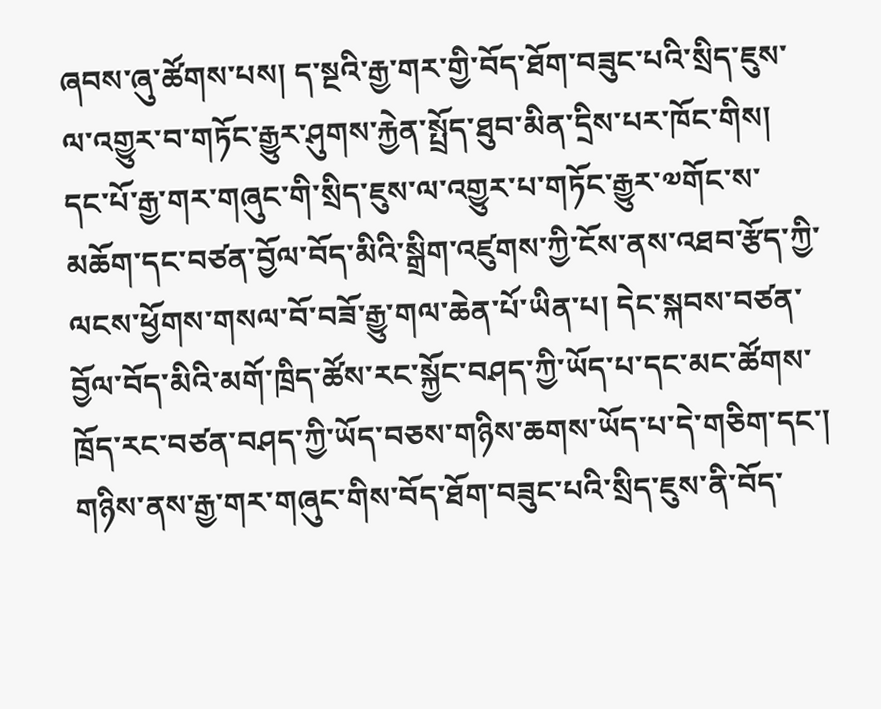ཞབས་ཞུ་ཚོགས་པས། ད་སྔའི་རྒྱ་གར་གྱི་བོད་ཐོག་བཟུང་པའི་སྲིད་ཇུས་ལ་འགྱུར་བ་གཏོང་རྒྱུར་ཤུགས་རྐྱེན་སྤྲོད་ཐུབ་མིན་དྲིས་པར་ཁོང་གིས། དང་པོ་རྒྱ་གར་གཞུང་གི་སྲིད་ཇུས་ལ་འགྱུར་པ་གཏོང་རྒྱུར་༧གོང་ས་མཆོག་དང་བཙན་བྱོལ་བོད་མིའི་སྒྲིག་འཛུགས་ཀྱི་ངོས་ནས་འཐབ་རྩོད་ཀྱི་ལངས་ཕྱོགས་གསལ་བོ་བཟོ་རྒྱུ་གལ་ཆེན་པོ་ཡིན་པ། དེང་སྐབས་བཙན་བྱོལ་བོད་མིའི་མགོ་ཁྲིད་ཚོས་རང་སྐྱོང་བཤད་ཀྱི་ཡོད་པ་དང་མང་ཚོགས་ཁྲོད་རང་བཙན་བཤད་ཀྱི་ཡོད་བཅས་གཉིས་ཆགས་ཡོད་པ་དེ་གཅིག་དང་། གཉིས་ནས་རྒྱ་གར་གཞུང་གིས་བོད་ཐོག་བཟུང་པའི་སྲིད་ཇུས་ནི་བོད་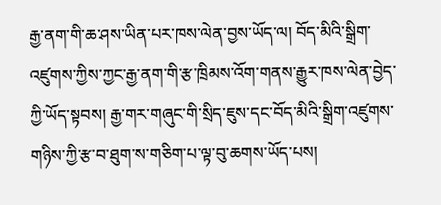རྒྱ་ནག་གི་ཆ་ཤས་ཡིན་པར་ཁས་ལེན་བྱས་ཡོད་ལ། བོད་མིའི་སྒྲིག་འཛུགས་ཀྱིས་ཀྱང་རྒྱ་ནག་གི་རྩ་ཁྲིམས་འོག་གནས་རྒྱུར་ཁས་ལེན་བྱེད་ཀྱི་ཡོད་སྟབས། རྒྱ་གར་གཞུང་གི་སྲིད་ཇུས་དང་བོད་མིའི་སྒྲིག་འཛུགས་གཉིས་ཀྱི་རྩ་བ་ཐུག་ས་གཅིག་པ་ལྟ་བུ་ཆགས་ཡོད་པས།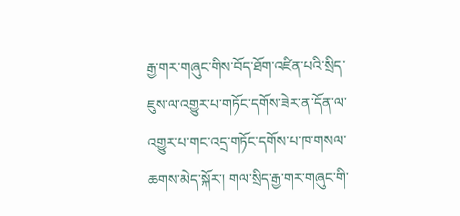རྒྱ་གར་གཞུང་གིས་བོད་ཐོག་འཛིན་པའི་སྲིད་ཇུས་ལ་འགྱུར་པ་གཏོང་དགོས་ཟེར་ན་དོན་ལ་འགྱུར་པ་གང་འདྲ་གཏོང་དགོས་པ་ཁ་གསལ་ཆགས་མེད་སྐོར་། གལ་སྲིད་རྒྱ་གར་གཞུང་གི་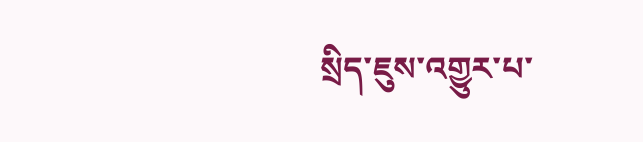སྲིད་ཇུས་འགྱུར་པ་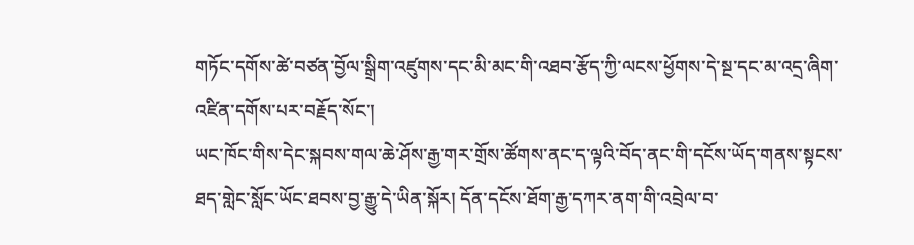གཏོང་དགོས་ཚེ་བཙན་བྱོལ་སྒྲིག་འཛུགས་དང་མི་མང་གི་འཐབ་རྩོད་ཀྱི་ལངས་ཕྱོགས་དེ་སྔ་དང་མ་འདྲ་ཞིག་འཛིན་དགོས་པར་བརྗོད་སོང་།
ཡང་ཁོང་གིས་དེང་སྐབས་གལ་ཆེ་ཤོས་རྒྱ་གར་གྲོས་ཚོགས་ནང་ད་ལྟའི་བོད་ནང་གི་དངོས་ཡོད་གནས་སྟངས་ཐད་གླེང་སློང་ཡོང་ཐབས་བྱ་རྒྱུ་དེ་ཡིན་སྐོར། དོན་དངོས་ཐོག་རྒྱ་དཀར་ནག་གི་འབྲེལ་བ་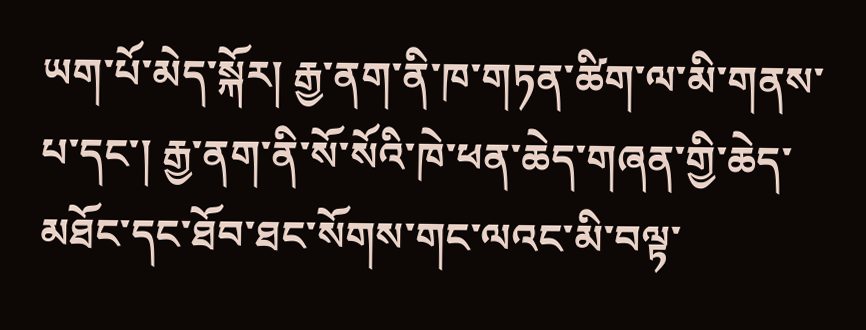ཡག་པོ་མེད་སྐོར། རྒྱ་ནག་ནི་ཁ་གཏན་ཚིག་ལ་མི་གནས་པ་དང་། རྒྱ་ནག་ནི་སོ་སོའི་ཁེ་ཕན་ཆེད་གཞན་གྱི་ཆེད་མཐོང་དང་ཐོབ་ཐང་སོགས་གང་ལའང་མི་བལྟ་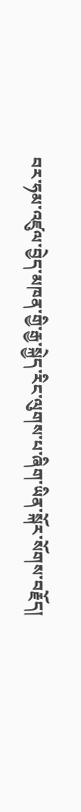བར་ཧམ་འཛུལ་བྱེད་མཁན་གྱི་རྒྱ་སྐྱེད་རིང་ལུགས་པ་ཞིག་ཡིན་སྐོར་སོགས་བརྗོད།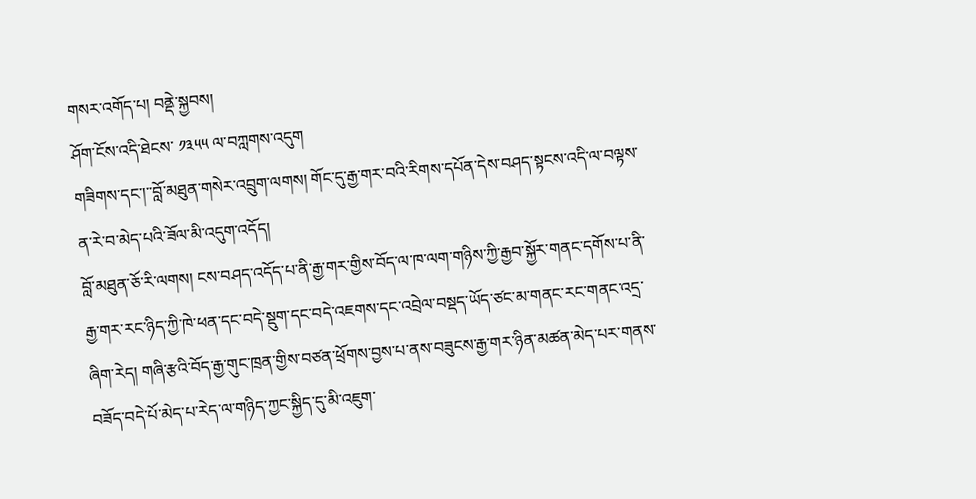གསར་འགོད་པ། བནྡེ་སྐྱབས།
ཤོག་ངོས་འདི་ཐེངས་ ༡༣༥༥ ལ་བཀླགས་འདུག
གཟིགས་དང་།་་བློ་མཐུན་གསེར་འབྲུག་ལགས། གོང་དུ་རྒྱ་གར་བའི་རིགས་དཔོན་དེས་བཤད་སྟངས་འདི་ལ་བལྟས་ན་རེ་བ་མེད་པའི་ཟོལ་མི་འདུག་འདོད།
བློ་མཐུན་ཅོ་རི་ལགས། ངས་བཤད་འདོད་པ་ནི་རྒྱ་གར་གྱིས་བོད་ལ་ཁ་ལག་གཉིས་ཀྱི་རྒྱབ་སྐྱོར་གནང་དགོས་པ་ནི་རྒྱ་གར་རང་ཉིད་ཀྱི་ཁེ་ཕན་དང་བདེ་སྡུག་དང་བདེ་འཇགས་དང་འབྲེལ་བསྡད་ཡོད་ཙང་མ་གནང་རང་གནང་འདྲ་ཞིག་རེད། གཞི་རྩའི་བོད་རྒྱ་གུང་ཁྲན་གྱིས་བཙན་ཕྲོགས་བྱས་པ་ནས་བཟུངས་རྒྱ་གར་ཉིན་མཚན་མེད་པར་གནས་བཟོད་བདེ་པོ་མེད་པ་རེད་ལ་གཉིད་ཀྱང་སྐྱིད་དུ་མི་འཇུག་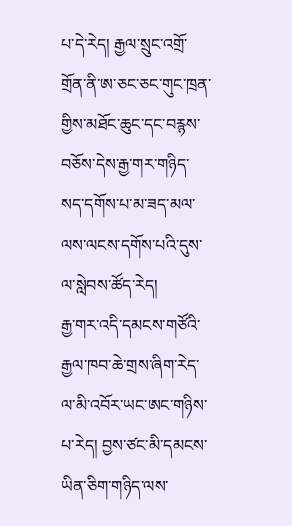པ་དེ་རེད། རྒྱལ་སྲུང་འགྲོ་གྲོན་ནི་ཨ་ཅང་ཅང་གུང་ཁྲན་གྱིས་མཐོང་ཆུང་དང་བརྙས་བཅོས་དེས་རྒྱ་གར་གཉིད་སད་དགོས་པ་མ་ཟད་མལ་ལས་ལངས་དགོས་པའི་དུས་ལ་སླེབས་ཚོད་རེད།
རྒྱ་གར་འདི་དམངས་གཙོའི་རྒྱལ་ཁབ་ཆེ་གྲས་ཞིག་རེད་ལ་མི་འབོར་ཡང་ཨང་གཉིས་པ་རེད། བྱས་ཙང་མི་དམངས་ཡིན་ཅིག་གཉིད་ལས་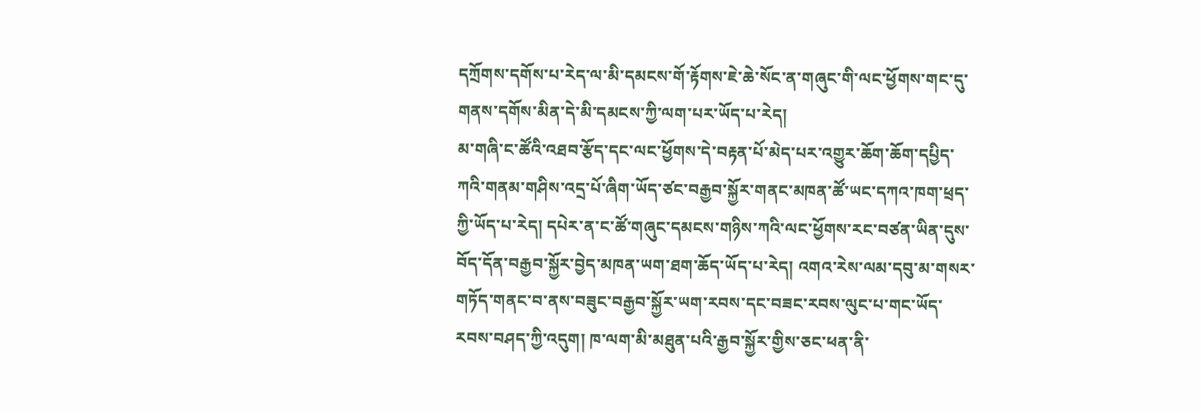དཀྲོགས་དགོས་པ་རེད་ལ་མི་དམངས་གོ་རྟོགས་ཇེ་ཆེ་སོང་ན་གཞུང་གི་ལང་ཕྱོགས་གང་དུ་གནས་དགོས་མིན་དེ་མི་དམངས་ཀྱི་ལག་པར་ཡོད་པ་རེད།
མ་གཞི་ང་ཚོའི་འཐབ་རྩོད་དང་ལང་ཕྱོགས་དེ་བརྟན་པོ་མེད་པར་འགྱུར་ཆོག་ཆོག་དཔྱིད་ཀའི་གནམ་གཤིས་འདྲ་པོ་ཞིག་ཡོད་ཙང་བརྒྱབ་སྐྱོར་གནང་མཁན་ཚོ་ཡང་དཀའ་ཁག་ཕྲད་ཀྱི་ཡོད་པ་རེད། དཔེར་ན་ང་ཚོ་གཞུང་དམངས་གཉིས་ཀའི་ལང་ཕྱོགས་རང་བཙན་ཡིན་དུས་བོད་དོན་བརྒྱབ་སྐྱོར་བྱེད་མཁན་ཡག་ཐག་ཆོད་ཡོད་པ་རེད། འགའ་རེས་ལམ་དབུ་མ་གསར་གཏོད་གནང་བ་ནས་བཟུང་བརྒྱབ་སྐྱོར་ཡག་རབས་དང་བཟང་རབས་ལུང་པ་གང་ཡོད་རབས་བཤད་ཀྱི་འདུག། ཁ་ལག་མི་མཐུན་པའི་རྒྱབ་སྐྱོར་གྱིས་ཅང་ཕན་ནི་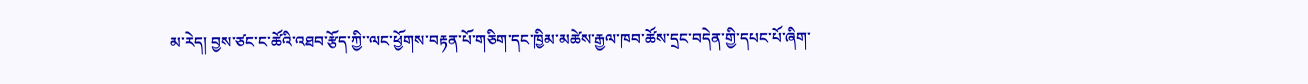མ་རེད། བྱས་ཙང་ང་ཚོའི་འཐབ་རྩོད་ཀྱི་་ལང་ཕྱོགས་བརྟན་པོ་གཅིག་དང་ཁྱིམ་མཚེས་རྒྱལ་ཁབ་ཚོས་དྲང་བདེན་གྱི་དཔང་པོ་ཞིག་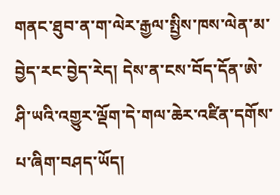གནང་ཐུབ་ན་ག་ལེར་རྒྱལ་སྤྱིས་ཁས་ལེན་མ་བྱེད་རང་བྱེད་རེད། དེས་ན་ངས་བོད་དོན་ཨེ་ཤི་ཡའི་འགྱུར་ལྡོག་དེ་གལ་ཆེར་འཛིན་དགོས་པ་ཞིག་བཤད་ཡོད།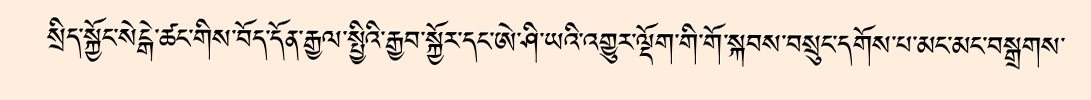སྲིད་སྐྱོང་སེངྒེ་ཚང་གིས་བོད་དོན་རྒྱལ་སྤྱིའི་རྒྱབ་སྐྱོར་དང་ཨེ་ཤི་ཡའི་འགྱུར་ལྡོག་གི་གོ་སྐབས་བསྲུང་དགོས་པ་མང་མང་བསྒྲགས་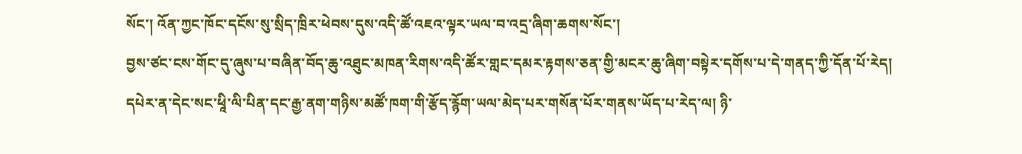སོང་། འོན་ཀྱང་ཁོང་དངོས་སུ་སྲིད་ཁྲིར་ཕེབས་དུས་འདི་ཚོ་འཇའ་ལྟར་ཡལ་བ་འདྲ་ཞིག་ཆགས་སོང་།
བྱས་ཙང་ངས་གོང་དུ་ཞུས་པ་བཞིན་བོད་ཆུ་འཐུང་མཁན་རིགས་འདི་ཚོར་གླང་དམར་རྟགས་ཅན་གྱི་མངར་ཆུ་ཞིག་བསྟེར་དགོས་པ་དེ་གནད་ཀྱི་དོན་པོ་རེད།
དཔེར་ན་དེང་སང་ཕཱི་ལི་པིན་དང་རྒྱ་ནག་གཉིས་མཚོ་ཁག་གི་རྩོད་རྙོག་ཡལ་མེད་པར་གསོན་པོར་གནས་ཡོད་པ་རེད་ལ། ཉི་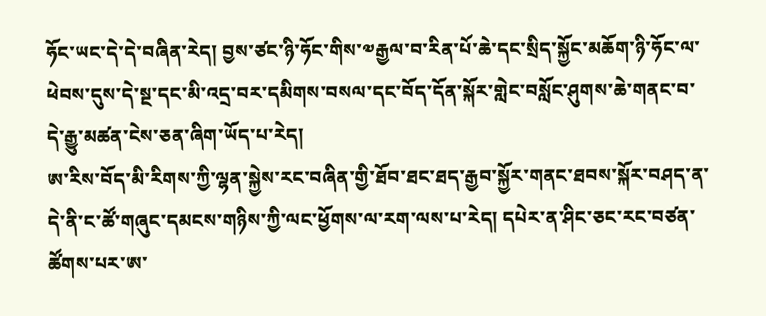ཧོང་ཡང་དེ་དེ་བཞིན་རེད། བྱས་ཙང་ཉི་ཧོང་གིས་༧རྒྱལ་བ་རིན་པོ་ཆེ་དང་སྲིད་སྐྱོང་མཆོག་ཉི་ཧོང་ལ་ཕེབས་དུས་དེ་སྔ་དང་མི་འདྲ་བར་དམིགས་བསལ་དང་བོད་དོན་སྐོར་གླེང་བསློང་ཤུགས་ཆེ་གནང་བ་དེ་རྒྱུ་མཚན་ངེས་ཅན་ཞིག་ཡོད་པ་རེད།
ཨ་རིས་བོད་མི་རིགས་ཀྱི་ལྷན་སྐྱེས་རང་བཞིན་གྱི་ཐོབ་ཐང་ཐད་རྒྱབ་སྐྱོར་གནང་ཐབས་སྐོར་བཤད་ན་དེ་ནི་ང་ཚོ་གཞུང་དམངས་གཉིས་ཀྱི་ལང་ཕྱོགས་ལ་རག་ལས་པ་རེད། དཔེར་ན་ཤིང་ཅང་རང་བཙན་ཚོགས་པར་ཨ་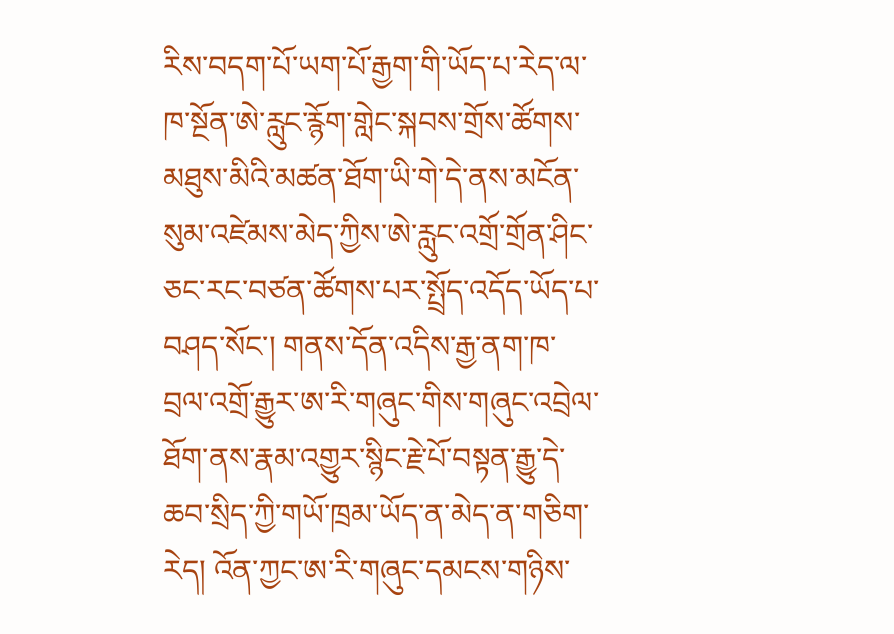རིས་བདག་པོ་ཡག་པོ་རྒྱག་གི་ཡོད་པ་རེད་ལ་ཁ་སྔོན་ཨེ་རླུང་རྙོག་གླེང་སྐབས་གྲོས་ཚོགས་མཐུས་མིའི་མཚན་ཐོག་ཡི་གེ་དེ་ནས་མངོན་སུམ་འཛེམས་མེད་ཀྱིས་ཨེ་རླུང་འགྲོ་གྲོན་ཤིང་ཅང་རང་བཙན་ཚོགས་པར་སྤྲོད་འདོད་ཡོད་པ་བཤད་སོང་། གནས་དོན་འདིས་རྒྱ་ནག་ཁ་བྲལ་འགྲོ་རྒྱུར་ཨ་རི་གཞུང་གིས་གཞུང་འབྲེལ་ཐོག་ནས་རྣམ་འགྱུར་སྙིང་རྗེ་པོ་བསྟན་རྒྱུ་དེ་ཆབ་སྲིད་ཀྱི་གཡོ་ཁྲམ་ཡོད་ན་མེད་ན་གཅིག་རེད། འོན་ཀྱང་ཨ་རི་གཞུང་དམངས་གཉིས་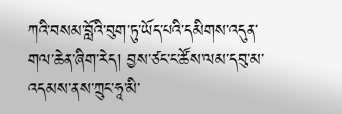ཀའི་བསམ་བློའི་བུག་ཏུ་ཡོད་པའི་དམིགས་འདུན་གལ་ཆེན་ཞིག་རེད། བྱས་ཙང་ང་ཚོས་ལམ་དབུ་མ་འདམས་ནས་ཀྲུང་ཧཱ་མི་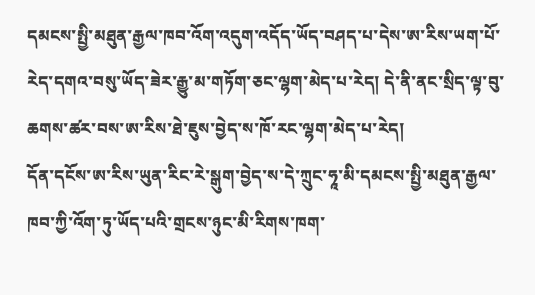དམངས་སྤྱི་མཐུན་རྒྱལ་ཁབ་འོག་འདུག་འདོད་ཡོད་བཤད་པ་དེས་ཨ་རིས་ཡག་པོ་རེད་དགའ་བསུ་ཡོད་ཟེར་རྒྱུ་མ་གཏོག་ཅང་ལྷག་མེད་པ་རེད། དེ་ནི་ནང་སྲིད་ལྟ་བུ་ཆགས་ཚར་བས་ཨ་རིས་ཐེ་ཇུས་བྱེད་ས་ཁོ་རང་ལྷག་མེད་པ་རེད།
དོན་དངོས་ཨ་རིས་ཡུན་རིང་རེ་སྒུག་བྱེད་ས་དེ་ཀྲུང་ཧཱ་མི་དམངས་སྤྱི་མཐུན་རྒྱལ་ཁབ་ཀྱི་འོག་ཏུ་ཡོད་པའི་གྲངས་ཉུང་མི་རིགས་ཁག་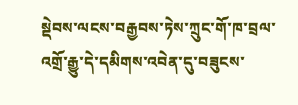སྡེབས་ལངས་བརྒྱབས་ཏེས་ཀྲུང་གོ་ཁ་བྲལ་འགྲོ་རྒྱུ་དེ་དམིགས་འབེན་དུ་བཟུངས་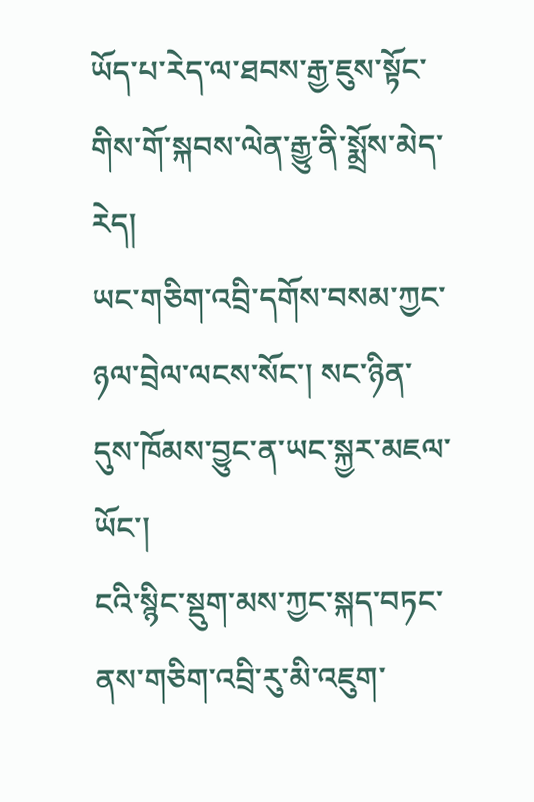ཡོད་པ་རེད་ལ་ཐབས་རྒྱ་ཇུས་སྟོང་གིས་གོ་སྐབས་ལེན་རྒྱུ་ནི་སྨྲོས་མེད་རེད།
ཡང་གཅིག་འབྲི་དགོས་བསམ་ཀྱང་ཉལ་བྲེལ་ལངས་སོང་། སང་ཉིན་དུས་ཁོམས་བྱུང་ན་ཡང་སྐྱར་མཇལ་ཡོང་།
ངའི་སྙིང་སྡུག་མས་ཀྱང་སྐད་བཏང་ནས་གཅིག་འབྲི་རུ་མི་འཇུག་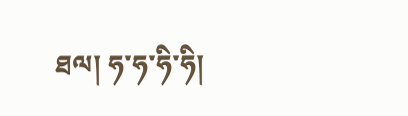ཐལ། ཧ་ཧ་ཧི་ཧི།